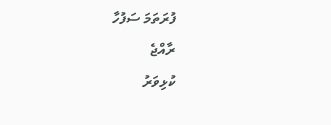ފުރަތަމަ ސަފުހާ
ރާއްޖެ
ކުޅިވަރު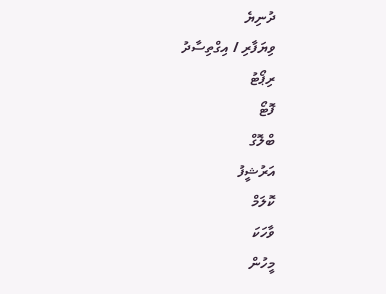ދުނިޔެ
ވިޔަފާރި / އިގްތިސާދު
ރިޕޯޓު
ފޮޓޯ
ބްލޮގް
އަރުޝީފު
ކޮލަމް
ވާހަކަ
މީހުން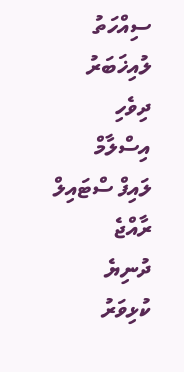ސިއްހަތު
ލުއިޚަބަރު
ދިވެހި
އިސްލާމް
ލައިފް ސްޓައިލް
ރާއްޖެ
ދުނިޔެ
ކުޅިވަރު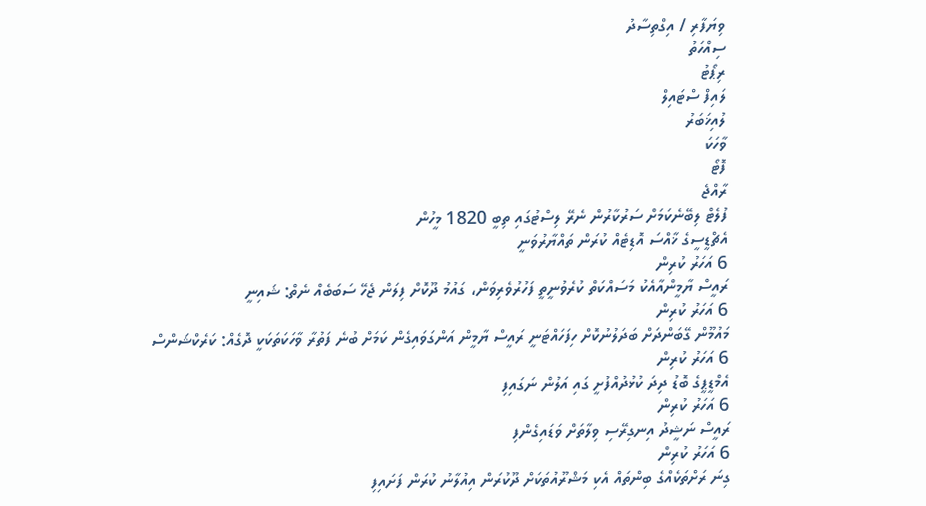ވިޔަފާރި / އިގްތިސާދު
ސިއްހަތު
ރިޕޯޓު
ލައިފް ސްޓައިލް
ލުއިޚަބަރު
ވާހަކަ
ފޮޓޯ
ރާއްޖެ
ފުލެޓް ލިބޭނެކަމަށް ސަރުކާރުން ނެރޭ ލިސްޓުގައި ތިބީ 1820 މީހުން
އެޗްޑީސީގެ ޚާއްސަ އޮޑިޓެއް ކުރަން ތައްޔާރުވަނީ
6 އަހަރު ކުރިން
ރައީސް ޔާމީންއާއެކު މަސައްކަތް ކުރެވުނީތީ ފަހުރުވެރިވަން، ގައުމު ދޫކޮށް ފިލަން ޖެހޭ ސަބަބެއް ނެތް: ޝައިނީ
6 އަހަރު ކުރިން
މައުމޫން ގޭބަންދަށް ބަދަލުނުކޮށް ހިފަހައްޓަނީ ރައީސް ޔާމީން އަންގަވައިގެން ކަމަށް ބުނެ ފަތުރާ ވާހަކަތަކަކީ ދޮގެއް: ކަރެކްޝަންސް
6 އަހަރު ކުރިން
އެމްޑީޕީގެ ބޮޑު ދިދަ ކުޅުދުއްފުށީ ގައި އަލުން ނަގައިފި
6 އަހަރު ކުރިން
ރައީސް ނަޝީދު އިނގިރޭސި ވިލާތަށް ވަޑައިގެންފި
6 އަހަރު ކުރިން
ގިނަ ރަށްތަކެއްގެ ބިންތައް އެކި މަޝްރޫއުތަކަށް ދޫކުރަން އިއުލާނު ކުރަން ފަށައިފި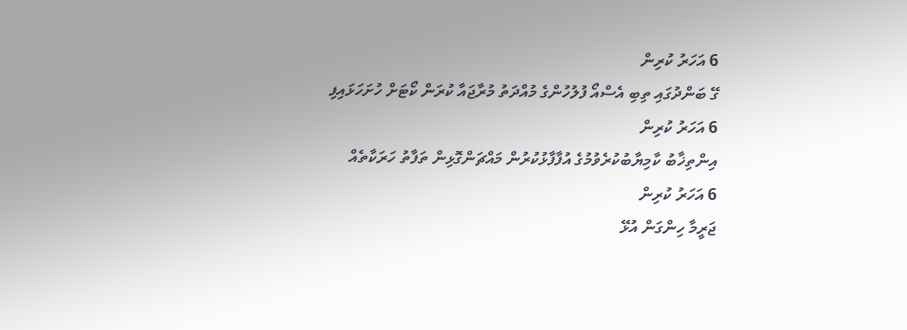6 އަހަރު ކުރިން
ގޭ ބަންދުގައި ތިބި އެސްއޯ ފުލުހުންގެ މުއްދަތު މުރާޖައާ ކުރަން ކޯޓަށް ހުށަހަޅައިފި
6 އަހަރު ކުރިން
އިންތިޚާބު ކާމިޔާބުކުރެވުމުގެ އުފާފާޅުކުރުން މައްޗަންގޮޅިން ތަފާތު ހަރަކާތެއް
6 އަހަރު ކުރިން
ޖަރީމާ ހިންގަން އުޅޭ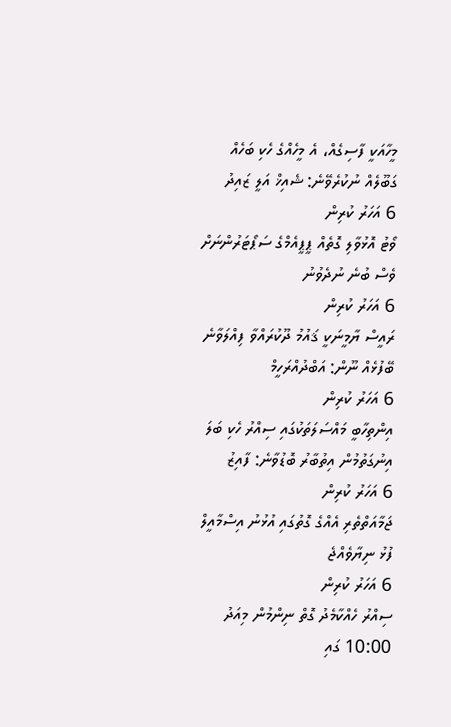މީހާއަކީ ފާސިގެއް، އެ މީހެއްގެ ހެކި ބަހެއް ގަބޫލެއް ނުކުރެވޭނެ: ޝެއިޚް އަލީ ޒައިދު
6 އަހަރު ކުރިން
ވޯޓު އޮޅުވާލި ގޮތެއް ޕީޕީއެމްގެ ސަޕޯޓަރުންނަށް ވެސް ބުނެ ނުދެވުނު
6 އަހަރު ކުރިން
ރައީސް ޔާމީނަކީ ޤައުމު ދޫކުރައްވާ ފިއްލަވާނެ ބޭފުޅެއް ނޫން: އަބްދުއްރަހީމް
6 އަހަރު ކުރިން
އިންތިހާބީ މައްސަލަތަކުގައި ސިއްރު ހެކި ބަލަ އިނުގަތުމުން އިތުބާރު ބޮޑުވާނެ: ފާއިޒު
6 އަހަރު ކުރިން
ޖަމާއަތްތެރި އެއްގެ ގޮތުގައި އުޅުނު އިސްމާއީލް ފުޅު ނިޔާވެއްޖެ
6 އަހަރު ކުރިން
ސިއްރު ހެއްކާމެދު ގޮތް ނިންމުން މިއަދު 10:00 ގައި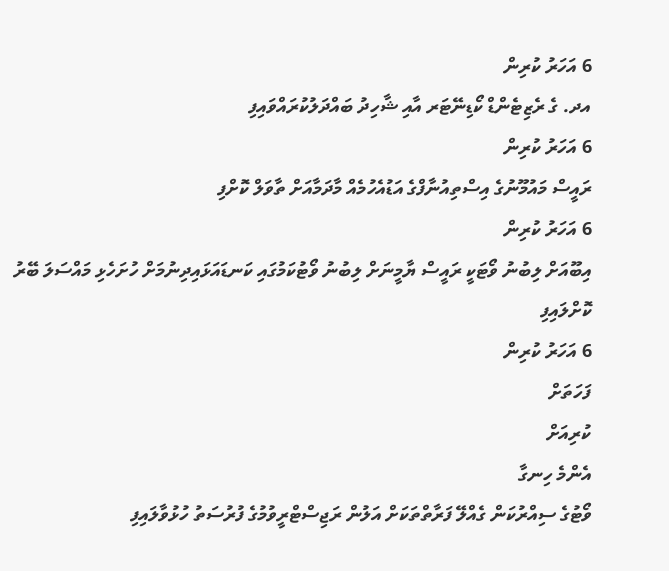6 އަހަރު ކުރިން
އދ. ގެ ރެޒިޓެންޑް ކޯޑިނޭޓަރ އާއި ޝާހިދު ބައްދަލުކުރައްވައިފި
6 އަހަރު ކުރިން
ރައީސް މައުމޫނުގެ އިސްތިއުނާފްގެ އަޑުއެހުމެއް މާދަމާއަށް ތާވަލް ކޮށްފި
6 އަހަރު ކުރިން
އިބޫއަށް ލިބުނު ވޯޓަކީ ރައީސް ޔާމީނަށް ލިބުނު ވޯޓުކަމުގައި ކަނޑައަޅައިދިނުމަށް ހުށަހެޅި މައްސަލަ ބޭރު ކޮށްލައިފި
6 އަހަރު ކުރިން
ފަހަތަށް
ކުރިއަށް
އެންމެ ހިނގާ
ވޯޓުގެ ސިއްރުކަން ގެއްލޭ ފަރާތްތަކަށް އަލުން ރަޖިސްޓްރީވުމުގެ ފުރުސަތު ހުޅުވާލައިފި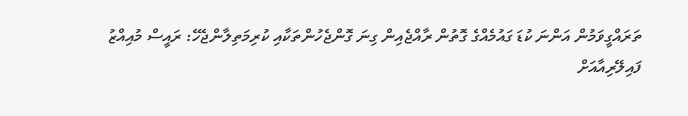ތަރައްގީވަމުން އަންނަ ކުޑަ ގައުމެއްގެ ގޮތުން ރާއްޖެއިން ގިނަ ގޮންޖެހުންތަކާއި ކުރިމަތިލާންޖެހޭ: ރައީސް މުއިއްޒު
ފައިލޭރިއާއަށް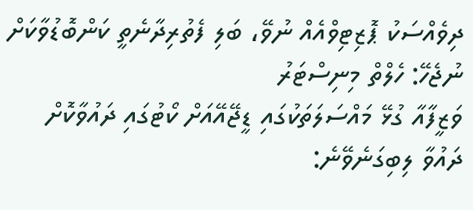ދިވެއްސަކު ޕޮޒިޓިވްއެއް ނުވޭ، ބަލި ފެތުރިދާނެތީ ކަންބޮޑުވާކަށް ނުޖެހޭ: ހެލްތް މިނިސްޓަރު
ވަޒީފާއާ ގުޅޭ މައްސަލަތަކުގައި ޑީޖޭއޭއަށް ކޯޓުގައި ދައުވާކޮށް ދައުވާ ލިބިގަނެވޭނެ: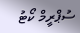ސުޕްރީމް ކޯޓު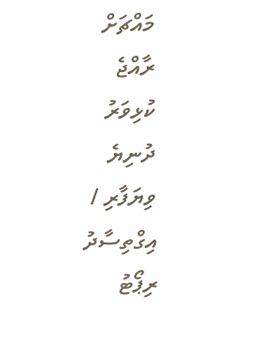މައްޗަށް
ރާއްޖެ
ކުޅިވަރު
ދުނިޔެ
ވިޔަފާރި / އިގްތިސާދު
ރިޕޯޓު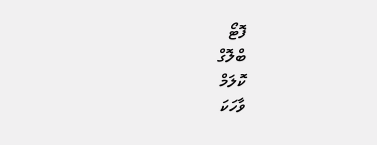ފޮޓޯ
ބްލޮގް
ކޮލަމް
ވާހަކަ